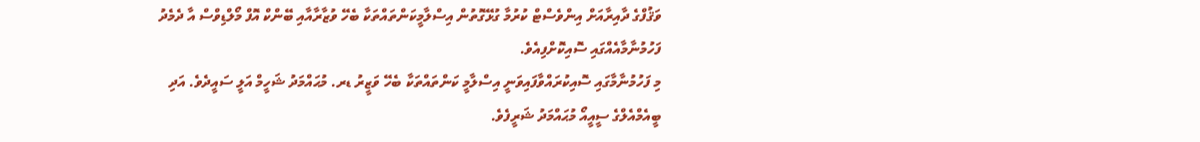ވަޤުފްގެ ދާއިރާއަށް އިންވެސްޓް ކުރުމާ ގުޅޭގޮތުން އިސްލާމީކަންތައްތަކާ ބެހޭ ވުޒާރާއާއި ބޭންކް އޮފް މޯލްޑިވްސް އާ ދެމެދު ފަހުމުނާމާއެއްގައި ސޮއިކޮށްފިއެވެ.
މި ފަހުމުނާމާގައި ސޮއިކުރައްވާފައިވަނީ އިސްލާމީ ކަންތައްތަކާ ބެހޭ ވަޒީރު ޑރ. މުޙައްމަދު ޝަހީމް އަލީ ސައީދެވެ. އަދި ބީއެމްއެލްގެ ސީއީއޯ މުޙައްމަދު ޝަރީފެވެ.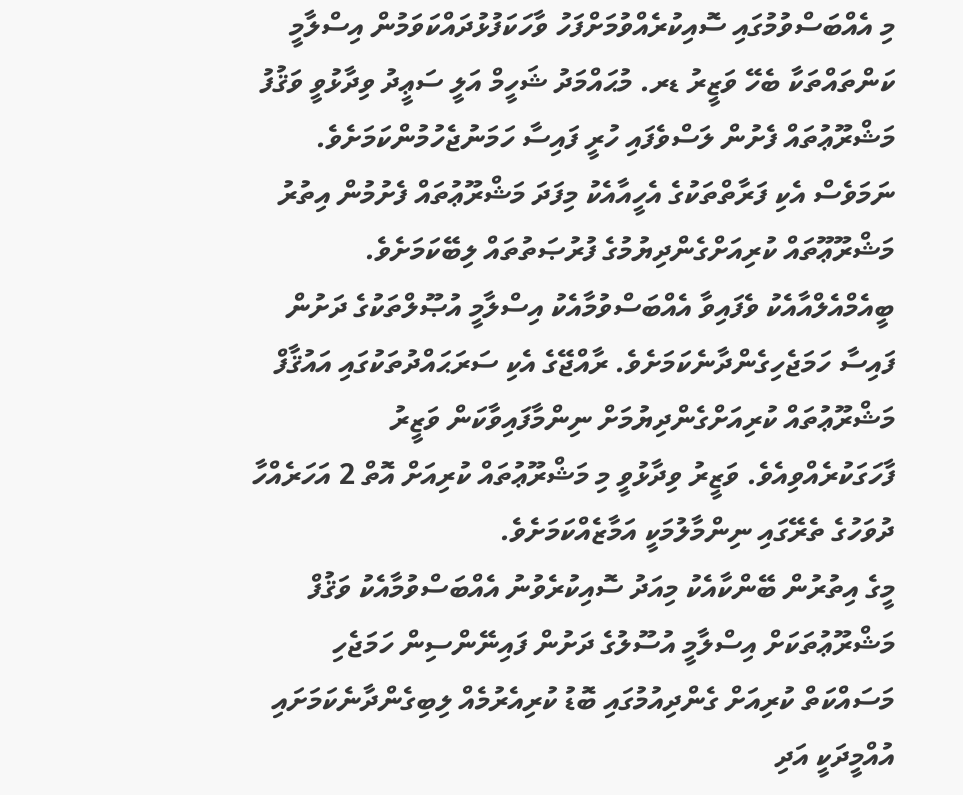މި އެއްބަސްވުމުގައި ސޮއިކުރެއްވުމަށްފަހު ވާހަކަފުޅުދައްކަވަމުން އިސްލާމީ ކަންތައްތަކާ ބެހޭ ވަޒީރު ޑރ. މުޙައްމަދު ޝަހީމް އަލީ ސަޢީދު ވިދާޅުވީ ވަޤުފު މަޝްރޫޢުތައް ފެށުން ލަސްވެފައި ހުރީ ފައިސާ ހަމަނުޖެހުމުންކަމަށެވެ. ނަމަވެސް އެކި ފަރާތްތަކުގެ އެހީއާއެކު މިފަދަ މަޝްރޫޢުތައް ފެށުމުން އިތުރު މަޝްރޫޢޫތައް ކުރިއަށްގެންދިޔުމުގެ ފުރުޞަތުތައް ލިބޭކަމަށެވެ.
ބީއެމްއެލްއާއެކު ވެފައިވާ އެއްބަސްވުމާއެކު އިސްލާމީ އުޞޫލްތަކުގެ ދަށުން ފައިސާ ހަމަޖެހިގެންދާނެކަމަށެވެ. ރާއްޖޭގެ އެކި ސަރަޙައްދުތަކުގައި އައުޤާފް މަޝްރޫޢުތައް ކުރިއަށްގެންދިޔުމަށް ނިންމާފައިވާކަން ވަޒީރު ފާހަގަކުރެއްވިއެވެ. ވަޒީރު ވިދާޅުވީ މި މަޝްރޫޢުތައް ކުރިއަށް އޮތް 2 އަހަރެއްހާ ދުވަހުގެ ތެރޭގައި ނިންމާލުމަކީ އަމާޒެއްކަމަށެވެ.
މީގެ އިތުރުން ބޭންކާއެކު މިއަދު ސޮއިކުރެވުނު އެއްބަސްވުމާއެކު ވަޤުފް މަޝްރޫޢުތަކަށް އިސްލާމީ އުސޫލުގެ ދަށުން ފައިނޭންސިން ހަމަޖެހި މަސައްކަތް ކުރިއަށް ގެންދިއުމުގައި ބޮޑު ކުރިއެރުމެއް ލިބިގެންދާނެކަމަށައި އުއްމީދަކީ އަދި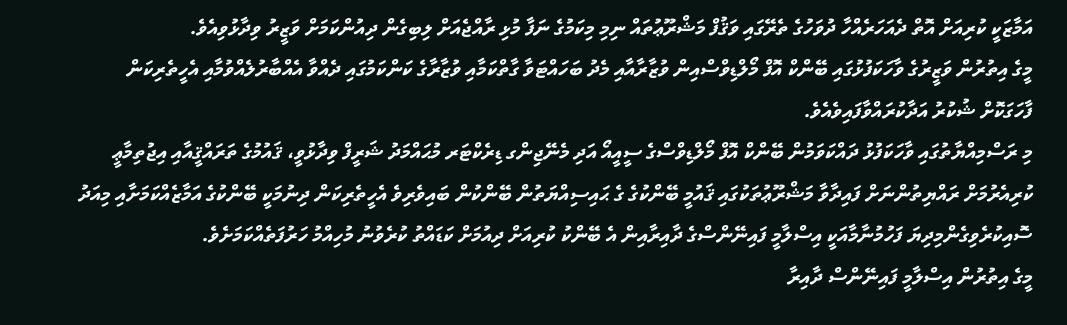އަމާޒަކީ ކުރިއަށް އޮތް ދެއަހަރެއްހާ ދުވަހުގެ ތެރޭގައި ވަޤުފް މަޝްރޫޢުތައް ނިމި މިކަމުގެ ނަފާ މުޅި ރާއްޖެއަށް ލިބިގެން ދިއުންކަމަށް ވަޒީރު ވިދާޅުވިއެވެ.
މީގެ އިތުރުން ވަޒީރުގެ ވާހަކަފުޅުގައި ބޭންކް އޮފް މޯލްޑިވްސްއިން ވުޒާރާއާއި މެދު ބަހައްޓަވާ ގާތްކަމާއި ވުޒާރާގެ ކަންކަމުގައި ދެއްވާ އެއްބާރުލެއްވުމާއި އެހީތެރިކަން ފާހަގަކޮށް ޝުކުރު އަދާކުރައްވާފައިވެއެވެ.
މި ރަސްމިއްޔާތުގައި ވާހަކަފުޅު ދައްކަވަމުން ބޭންކް އޮފް މޯލްޑިވްސްގެ ސީއީއޯ އަދި މެނޭޖިންގ ޑިރެކްޓަރ މުޙައްމަދު ޝަރީފް ވިދާޅުވީ، ޤައުމުގެ ތަރައްޤީއާއި އިޖުތިމާޢީ ކުރިއެރުމަށް ރައްޔިތުންނަށް ފައިދާވާ މަޝްރޫޢުތަކުގައި ޤައުމީ ބޭންކުގެ ގެ ޙައިސިއްޔަތުން ބޭންކުން ބައިވެރިވެ އެހީތެރިކަން ދިނުމަކީ ބޭންކުގެ އަމާޒެއްކަމަށާއި މިއަދު ސޮއިކުރެވިގެންމިދިޔަ ފަހުމުނާމާއަކީ އިސްލާމީ ފައިނޭންސްގެ ދާއިރާއިން އެ ބޭންކު ކުރިއަށް ދިއުމަށް ކަޑައްތު ކުރެވުނު މުހިއްމު ހަރުފަތެއްކަމަށެވެ.
މީގެ އިތުރުން އިސްލާމީ ފައިނޭންސް ދާއިރާ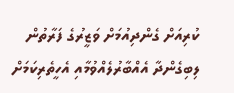ކުރިއަށް ގެންދިއުމަށް ވަޒީރުގެ ފަރާތުން ލިބިގެންދާ އެއްބާރުލެއްވުމާއި އެހީތެރިކަމަށް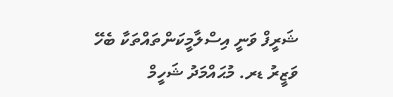ޝަރީފް ވަނީ އިސްލާމީކަންތައްތަކާ ބެހޭ ވަޒީރު ޑރ. މުޙައްމަދު ޝަހީމް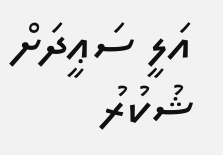އަލީ ސަޢީދަށް ޝުކުރު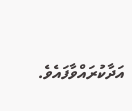އަދާކުރައްވާފައެވެ.